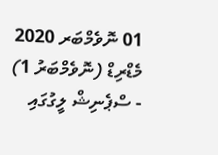01 ނޮވެމްބަރ 2020
މެޑްރިޑް (ނޮވެމްބަރު 1) - ސްޕެނިޝް ލީގުގައި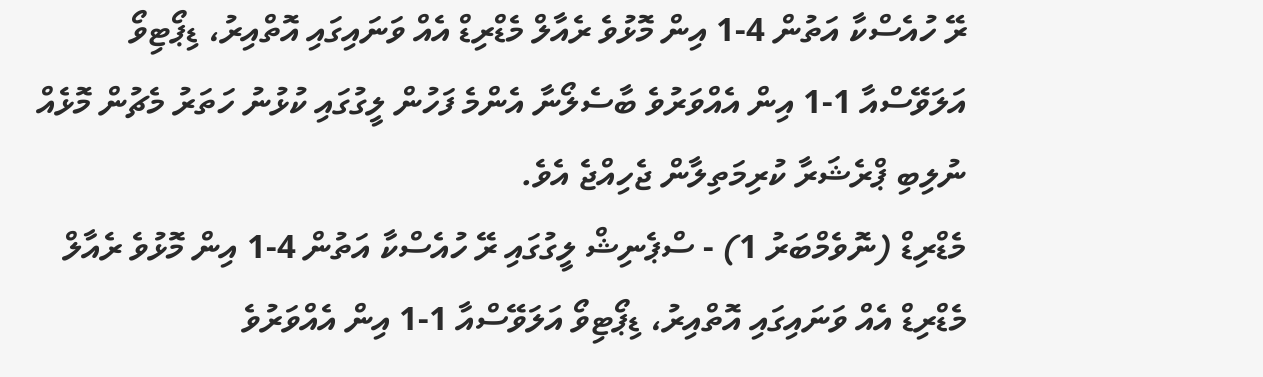ރޭ ހުއެސްކާ އަތުން 4-1 އިން މޮޅުވެ ރެއާލް މެޑްރިޑް އެއް ވަނައިގައި އޮތްއިރު، ޑިޕޯޓިވޯ އަލަވޭސްއާ 1-1 އިން އެއްވަރުވެ ބާސެލޯނާ އެންމެ ފަހުން ލީގުގައި ކުޅުނު ހަތަރު މެޗުން މޮޅެއް ނުލިބި ޕްރެޝަރާ ކުރިމަތިލާން ޖެހިއްޖެ އެވެ.
މެޑްރިޑް (ނޮވެމްބަރު 1) - ސްޕެނިޝް ލީގުގައި ރޭ ހުއެސްކާ އަތުން 4-1 އިން މޮޅުވެ ރެއާލް މެޑްރިޑް އެއް ވަނައިގައި އޮތްއިރު، ޑިޕޯޓިވޯ އަލަވޭސްއާ 1-1 އިން އެއްވަރުވެ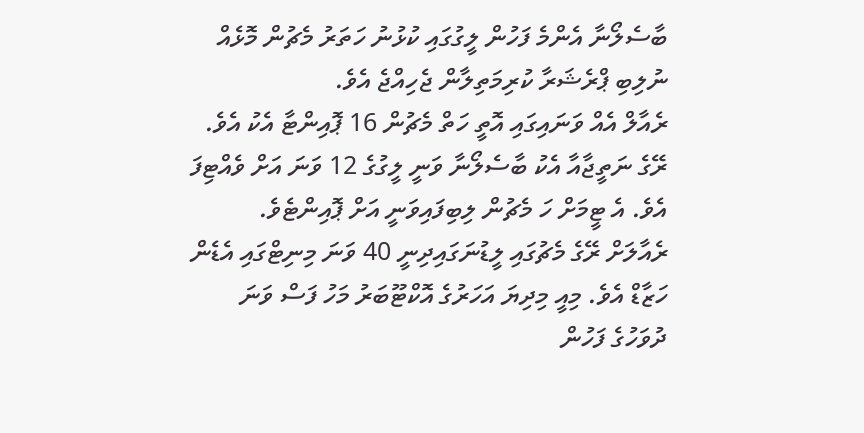ބާސެލޯނާ އެންމެ ފަހުން ލީގުގައި ކުޅުނު ހަތަރު މެޗުން މޮޅެއް ނުލިބި ޕްރެޝަރާ ކުރިމަތިލާން ޖެހިއްޖެ އެވެ.
ރެއާލް އެއް ވަނައިގައި އޮތީ ހަތް މެޗުން 16 ޕޮއިންޓާ އެކު އެވެ. ރޭގެ ނަތީޖާއާ އެކު ބާސެލޯނާ ވަނީ ލީގުގެ 12 ވަނަ އަށް ވެއްޓިފަ އެވެ. އެ ޓީމަށް ހަ މެޗުން ލިބިފައިވަނީ އަށް ޕޮއިންޓެވެ.
ރެއާލަށް ރޭގެ މެޗުގައި ލީޑުނަގައިދިނީ 40 ވަނަ މިނިޓްގައި އެޑެން ހަޒާޑް އެވެ. މިއީ މިދިޔަ އަހަރުގެ އޮކްޓޫބަރު މަހު ފަސް ވަނަ ދުވަހުގެ ފަހުން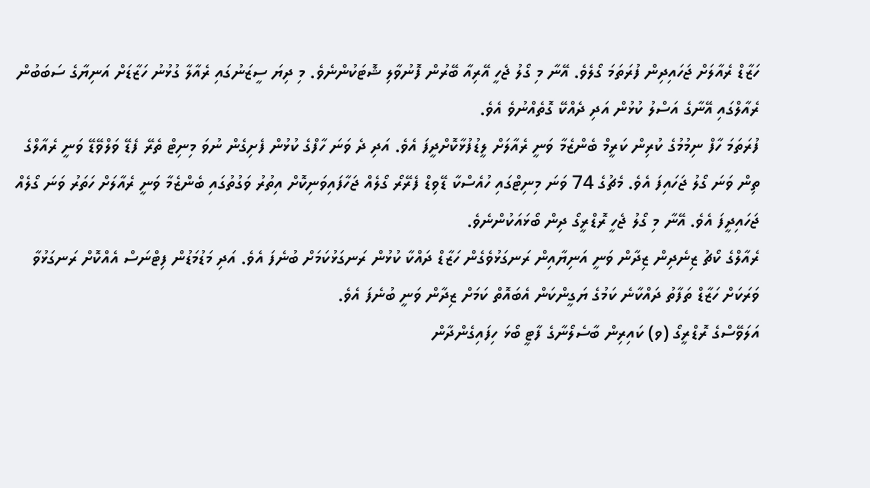ހަޒާޑް ރެއާލަށް ޖަހައިދިން ފުރަތަމަ ގޯލެވެ. އޭނާ މި ގޯލު ޖެހީ އޭރިއާ ބޭރުން ފޮނުވާލި ޝޮޓަކުންނެވެ. މި ދިޔަ ސީޒަނުގައި ރެއާލާ ގުޅުނު ހަޒާޑަށް އަނިޔާގެ ސަބަބުން ރެއާލްގައި އޭނާގެ އަސްލު ކުޅުން އަދި ދެއްކޭ ގޮތެއްނުވެ އެވެ.
ފުރަތަމަ ހާފް ނިމުމުގެ ކުރިން ކަރީމް ބެންޒެމާ ވަނީ ރެއާލަށް ލީޑުފުޅާކޮށްދީފަ އެވެ. އަދި ދެ ވަނަ ހާފްގެ ކުޅުން ފެށިގެން ނުވަ މިނިޓް ތެރޭ ފެޑޭ ވަލްވޭޑޭ ވަނީ ރެއާލްގެ ތިން ވަނަ ގޯލު ޖަހައިފަ އެވެ. މެޗުގެ 74 ވަނަ މިނިޓްގައި ހުއެސްކާ ޑޭވިޑް ފެރޭރޯ ގޯލެއް ޖަހާފައިވަނިކޮށް އިތުރު ވަގުތުގައި ބެންޒެމާ ވަނީ ރެއާލަށް ހަތަރު ވަނަ ގޯލެއް ޖަހައިދީފަ އެވެ. އޭނާ މި ގޯލު ޖެހީ ރޮޑްރީގޯ ދިން ބޯޅައަކުންނެވެ.
ރެއާލްގެ ކޯޗު ޒިނެދިން ޒިދާން ވަނީ އަނިޔާއިން ރަނގަޅުވެގެން ހަޒާޑް ދައްކާ ކުޅުން ރަނގަޅުކަމަށް ބުނެފަ އެވެ. އަދި މަޑުމަޑުން ފިޓްނަސް އެއްކޮށް ރަނގަޅުވާ ވަރަކަށް ހަޒާޑް ތަފާތު ދައްކާނެ ކަމުގެ ޔަގީންކަން އެބައޮތް ކަމަށް ޒިދާން ވަނީ ބުނެފަ އެވެ.
އަލަވޭސްގެ ރޮޑްރީގޯ (ވ) ކައިރިން ބާސެލޯނާގެ ފާޓީ ބޯޅަ ހިފައިގެންދާން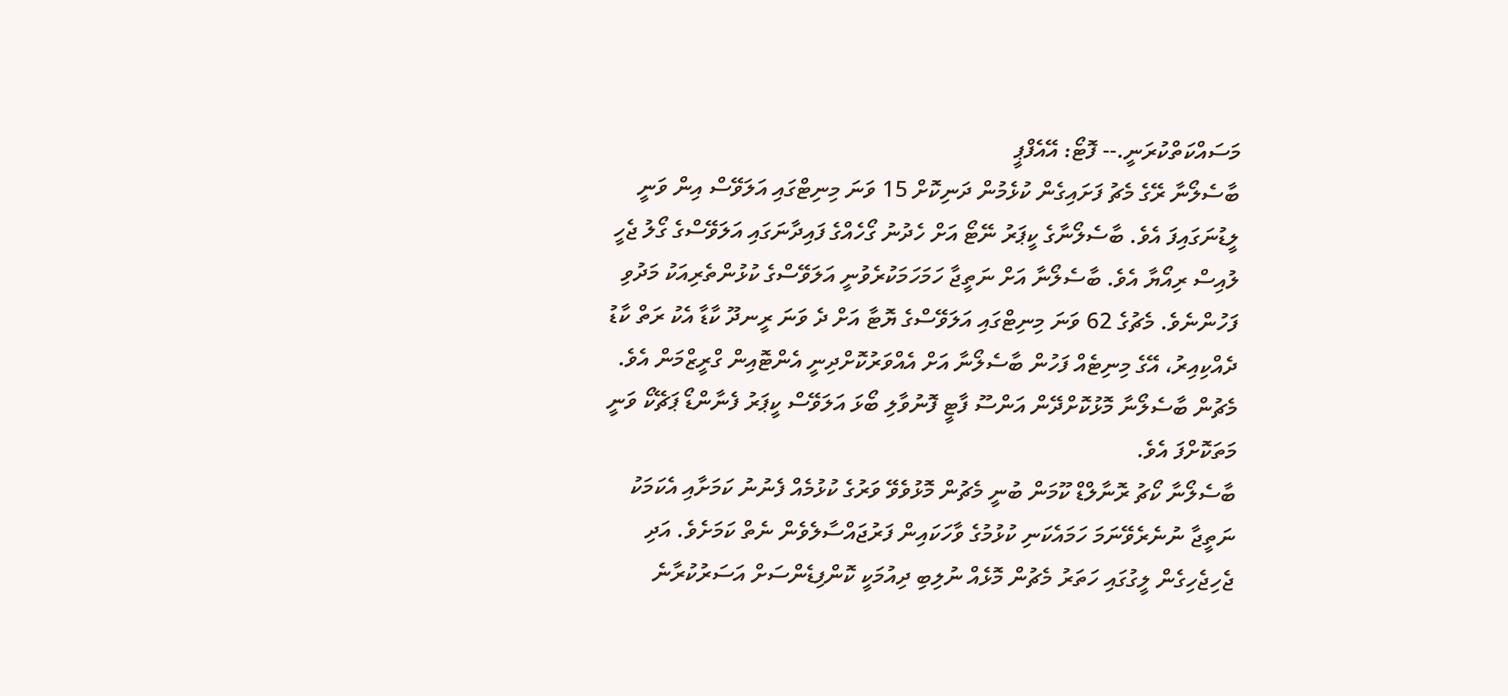މަސައްކަތްކުރަނީ.-- ފޮޓޯ: އޭއެފްޕީ
ބާސެލޯނާ ރޭގެ މެޗު ފަށައިގެން ކުޅެމުން ދަނިކޮށް 15 ވަނަ މިނިޓްގައި އަލަވޭސް އިން ވަނީ ލީޑުނަގައިފަ އެވެ. ބާސެލޯނާގެ ކީޕަރު ނޭޓޯ އަށް ހެދުނު ގޯހެއްގެ ފައިދާނަގައި އަލަވޭސްގެ ގޯލު ޖެހީ ލުއިސް ރިއޯޔާ އެވެ. ބާސެލޯނާ އަށް ނަތީޖާ ހަމަހަމަކުރެވުނީ އަލަވޭސްގެ ކުޅުންތެރިއަކު މަދުވި ފަހުންނެވެ. މެޗުގެ 62 ވަނަ މިނިޓްގައި އަލަވޭސްގެ ޔޮޓާ އަށް ދެ ވަނަ ރީނދޫ ކާޑާ އެކު ރަތް ކާޑު ދެއްކިއިރު، އޭގެ މިނިޓެއް ފަހުން ބާސެލޯނާ އަށް އެއްވަރުކޮށްދިނީ އެންޓޮއިން ގްރީޒްމަން އެވެ.
މެޗުން ބާސެލޯނާ މޮޅުކޮށްދޭން އަންސޫ ފާޓީ ފޮނުވާލި ބޯޅަ އަލަވޭސް ކީޕަރު ފެނާންޑޯ ޕަޗޭކޯ ވަނީ މަތަކޮށްފަ އެވެ.
ބާސެލޯނާ ކޯޗު ރޮނާލްޑް ކޫމަން ބުނީ މެޗުން މޮޅުވެވޭ ވަރުގެ ކުޅުމެއް ފެނުނު ކަމަށާއި އެކަމަކު ނަތީޖާ ނުނެރެވޭނަމަ ހަމައެކަނި ކުޅުމުގެ ވާހަކައިން ފަރުޖައްސާލެވެން ނެތް ކަމަށެވެ. އަދި ޖެހިޖެހިގެން ލީގުގައި ހަތަރު މެޗުން މޮޅެއް ނުލިބި ދިއުމަކީ ކޮންފިޑެންސަށް އަސަރުކުރާނެ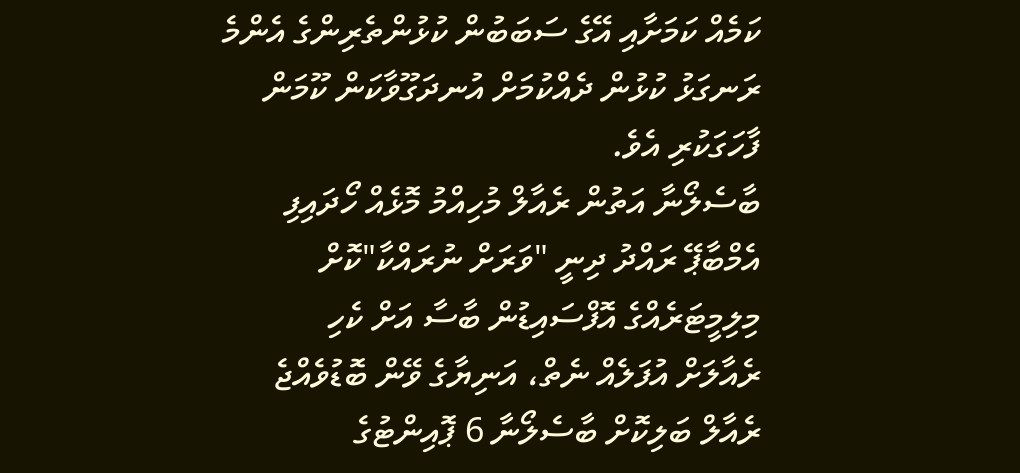ކަމެއް ކަމަށާއި އޭގެ ސަބަބުން ކުޅުންތެރިންގެ އެންމެ ރަނގަޅު ކުޅުން ދެއްކުމަށް އުނދަގޫވާކަން ކޫމަން ފާހަގަކުރި އެވެ.
ބާސެލޯނާ އަތުން ރެއާލް މުހިއްމު މޮޅެއް ހޯދައިފި
އެމްބާޕޭ ރައްދު ދިނީ "ވަރަށް ނުރައްކާ"ކޮށް
މިލިމީޓަރެއްގެ އޮފްސައިޑުން ބާސާ އަށް ކެހި
ރެއާލަށް އުފަލެއް ނެތް، އަނިޔާގެ ވޭން ބޮޑުވެއްޖެ
ރެއާލް ބަލިކޮށް ބާސެލޯނާ 6 ޕޮއިންޓުގެ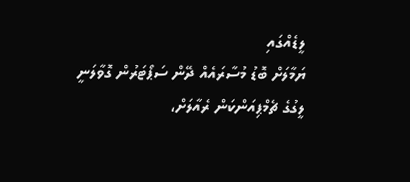ލީޑެއްގައި
ޔަމާލަށް ބޮޑު މުސާރައެއް ދޭން ސަޕޯޓަރުން ގޮވާލަނީ
ލީގުގެ ޗެމްޕިއަންކަން ރެއާލަށް،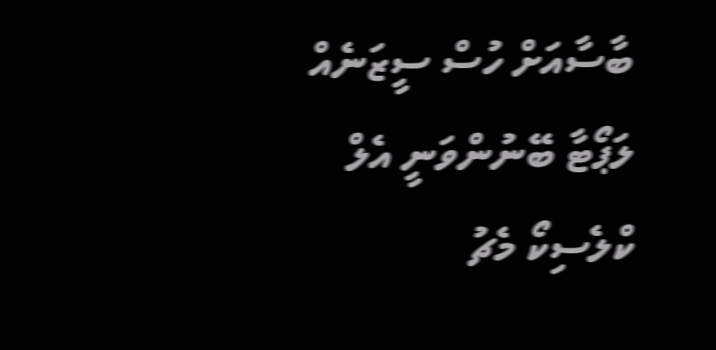ބާސާއަށް ހުސް ސީޒަނެއް
ލަޕޯޓާ ބޭނުންވަނީ އެލް ކްލެސިކޯ މެޗު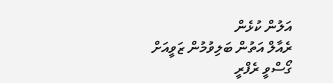އަލުން ކުޅެން
ރެއާލް އަތުން ބަލިވުމުން ޒަވީއަށް ގޯސްވީ ރެފްރީ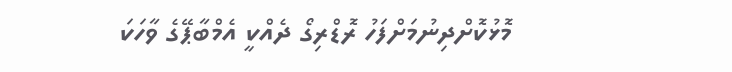މޮޅުކޮށްދިނުމަށްފަހު ރޮޑްރިގޯ ދެއްކީ އެމްބާޕޭގެ ވާހަކަ